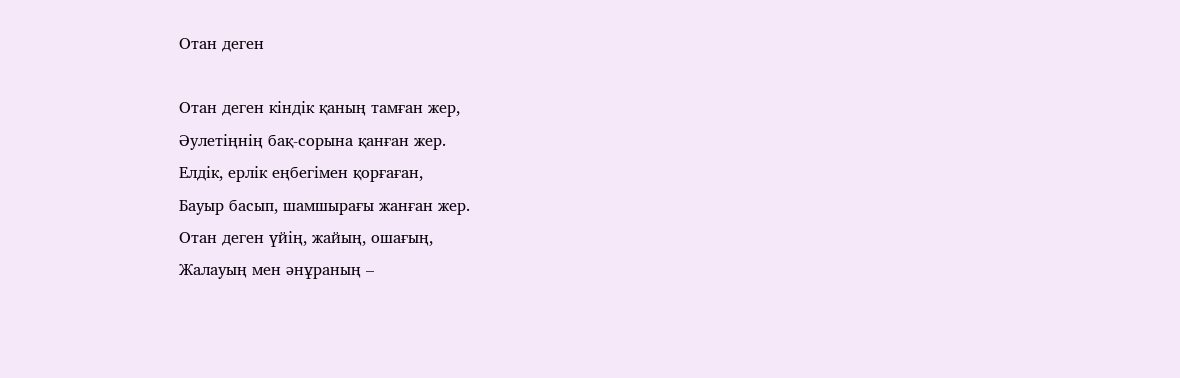Отан деген

Отан деген кіндік қаның тамған жер,
Әулетіңнің бақ-сорына қанған жер.
Елдік, ерлік еңбегімен қорғаған,
Бауыр басып, шамшырағы жанған жер.
Отан деген үйің, жайың, ошағың,
Жалауың мен әнұраның –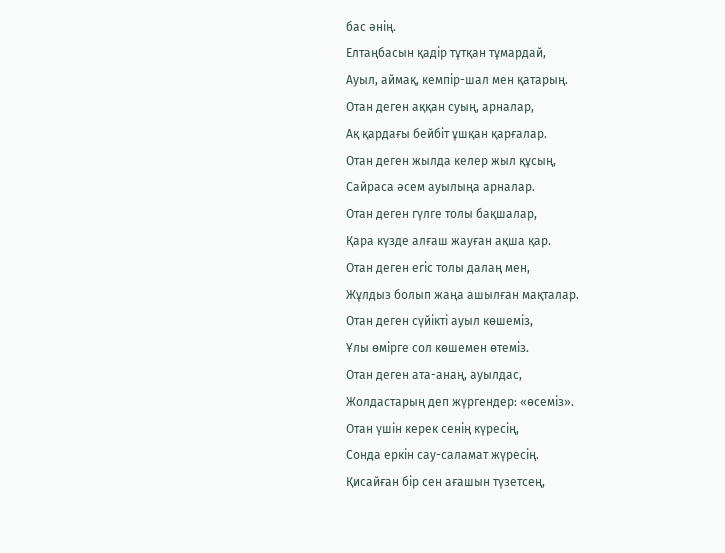бас әнің.
Елтаңбасын қадір тұтқан тұмардай,
Ауыл, аймақ, кемпір-шал мен қатарың.
Отан деген аққан суың, арналар,
Ақ қардағы бейбіт ұшқан қарғалар.
Отан деген жылда келер жыл құсың,
Сайраса әсем ауылыңа арналар.
Отан деген гүлге толы бақшалар,
Қара күзде алғаш жауған ақша қар.
Отан деген егіс толы далаң мен,
Жұлдыз болып жаңа ашылған мақталар.
Отан деген сүйікті ауыл көшеміз,
Ұлы өмірге сол көшемен өтеміз.
Отан деген ата-анаң, ауылдас,
Жолдастарың деп жүргендер: «өсеміз».
Отан үшін керек сенің күресің,
Сонда еркін сау-саламат жүресің.
Қисайған бір сен ағашын түзетсең,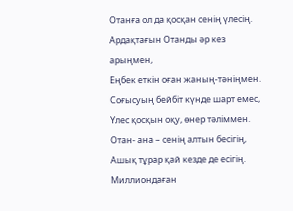Отанға ол да қосқан сенің үлесің.
Ардақтағын Отанды әр кез арыңмен,
Еңбек еткін оған жаның-тәніңмен.
Соғысуың бейбіт күнде шарт емес,
Үлес қосқын оқу, өнер тәліммен.
Отан- ана – сенің алтын бесігің,
Ашық тұрар қай кезде де есігің.
Миллиондаған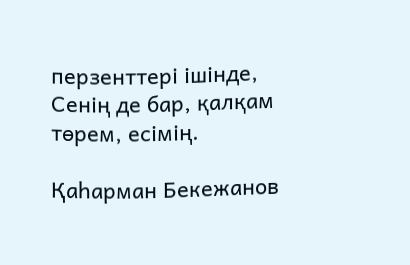перзенттері ішінде,
Сенің де бар, қалқам төрем, есімің.

Қаһарман Бекежанов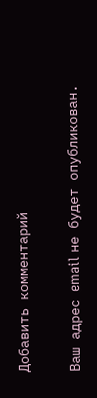Добавить комментарий

Ваш адрес email не будет опубликован.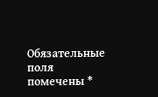Обязательные поля помечены *